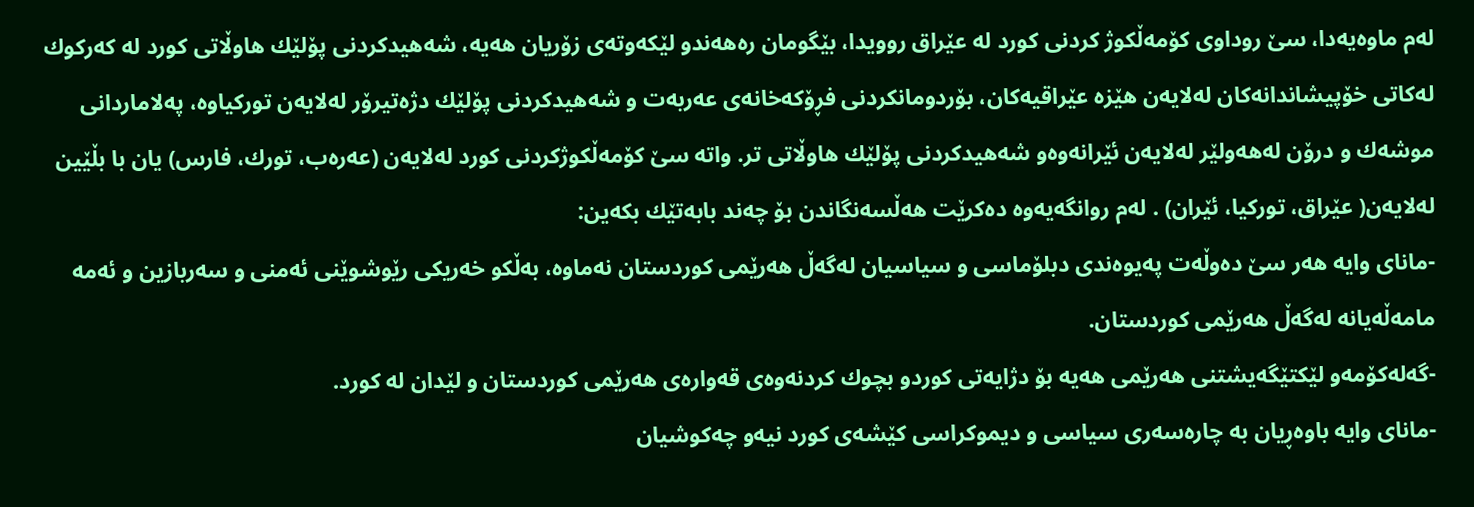لەم ماوەیەدا، سێ روداوی كۆمەڵكوژ كردنی كورد لە عێراق روویدا، بێگومان رەهەندو لێكەوتەی زۆریان هەیە، شەهیدكردنی پۆلێك هاوڵاتی كورد لە كەركوك لەكاتی خۆپیشاندانەكان لەلایەن هێزە عێراقیەكان، بۆردومانكردنی فڕۆكەخانەی عەربەت و شەهیدكردنی پۆلێك دژەتیرۆر لەلایەن توركیاوە، پەلاماردانی موشەك و درۆن لەهەولێر لەلایەن ئێرانەوەو شەهیدكردنی پۆلێك هاوڵاتی تر. واتە سێ كۆمەڵكوژكردنی كورد لەلایەن (عەرەب، تورك، فارس) یان با بڵێین لەلایەن( عێراق، توركیا، ئێران) . لەم روانگەیەوە دەكرێت هەڵسەنگاندن بۆ چەند بابەتێك بكەین:
-مانای وایە هەر سێ دەوڵەت پەیوەندی دبلۆماسی و سیاسیان لەگەڵ هەرێمی كوردستان نەماوە، بەڵكو خەریكی رێوشوێنی ئەمنی و سەربازین و ئەمە مامەڵەیانە لەگەڵ هەرێمی كوردستان.
-گەلەكۆمەو لێكتێگەیشتنی هەرێمی هەیە بۆ دژایەتی كوردو بچوك كردنەوەی قەوارەی هەرێمی كوردستان و لێدان لە كورد.
-مانای وایە باوەڕیان بە چارەسەری سیاسی و دیموكراسی كێشەی كورد نیەو چەكوشیان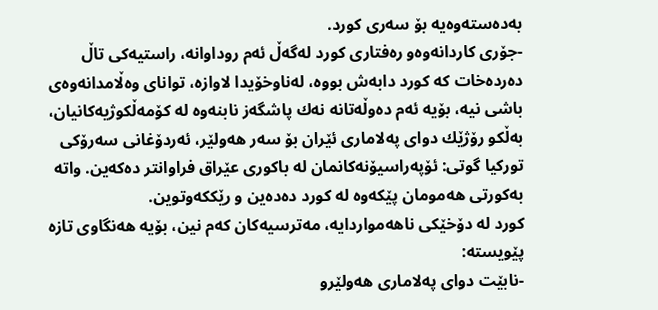بەدەستەوەیە بۆ سەری كورد.
-جۆری كاردانەوەو رەفتاری كورد لەگەڵ ئەم روداوانە، راستیەكی تاڵ دەردەخات كە كورد دابەش بووە، لەناوخۆیدا لاوازە، توانای وەڵامدانەوەی باشی نیە، بۆیە ئەم دەوڵەتانە نەك پاشگەز نابنەوە لە كۆمەڵكوژیەكانیان، بەڵكو رۆژێك دوای پەلاماری ئێران بۆ سەر هەولێر، ئەردۆغانی سەرۆكی توركیا گوتی: ئۆپەراسیۆنەكانمان لە باكوری عێراق فراوانتر دەكەین. واتە بەكورتی هەمومان پێكەوە لە كورد دەدەین و رێككەوتوین.
كورد لە دۆخێكی ناهەمواردایە، مەترسیەكان كەم نین، بۆيه هەنگاوی تازە پێویستە:
-نابێت دوای پەلاماری هەولێرو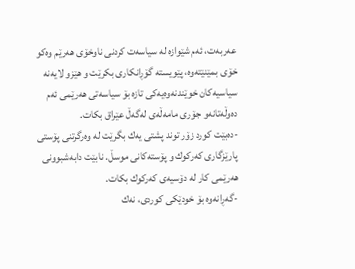عەربەت، ئەم شێوازە لە سیاسەت كردنی ناوخۆی هەرێم وەكو خۆی بمێنێتەوە، پێویستە گۆڕانكاری بكرێت و هێزو لایەنە سیاسیەكان خوێندنەوەیەكی تازە بۆ سیاسەتی هەرێمی ئەم دەوڵەتانەو جۆری مامەڵەی لەگەڵ عێراق بكات.
-دەبێت كورد زۆر توند پشتی یەك بگرێت لە وەرگرتنی پۆستی پارێزگاری كەركوك و پۆستەكانی موسڵ. نابێت دابەشبوونی هەرێمی كار لە دۆسیەی كەركوك بكات.
-گەڕانەوە بۆ خودێكی كوردی، نەك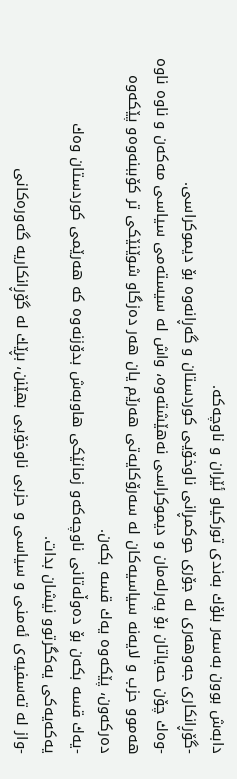دابەش بوون بەسەر بلۆك بەندی توركیاو ئێران و ناوچەكە.
-گۆڕانكاری جەوهەری لە جۆری حوكمڕانی ناوخۆیی كوردستان و گەڕانەوە بۆ دیموكراسی.
-وەك چۆن حەیاتان بۆ پەرلەمان و دیموكراسی نەهێشتەوە، واش لە سیستەمی سیاسی مەكەن و ناوە ناوە هەموو حزب و لایەنە سیاسیەكان لە سەرۆكایەتی هەرێم یان هەر دەزگاو شوێنێكی تر كۆببنەوەو پێكەوە دەركەون، پێكەوە یەك قسە بكەن.
-یەك قسە بكەن بۆ دەوڵەتانی ناوچەكەو زمانێكی هاوبەش بدۆزنەوە كە هەرێمی كوردستان وەك یەكەیەكی یەكگرتوو نیشان بدات.
-واز لە تەسفیەی ئەمنی و سیاسی و حزبی ناوخۆیی بهێنن، بڕێك لە گۆڕانكاریە گەورەكانی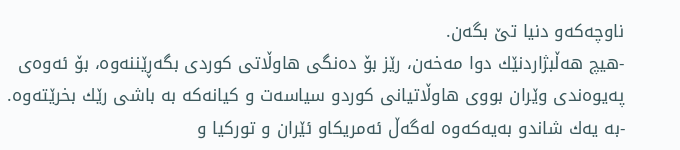ناوچەكەو دنیا تێ بگەن.
-هیچ هەڵبژاردنێك دوا مەخەن، رێز بۆ دەنگی هاوڵاتی كوردی بگەڕێننەوە، بۆ ئەوەی پەیوەندی وێران بووی هاوڵاتیانی كوردو سیاسەت و كیانەكە بە باشی رێك بخرێتەوە.
-بە یەك شاندو بەیەكەوە لەگەڵ ئەمریكاو ئێران و توركیا و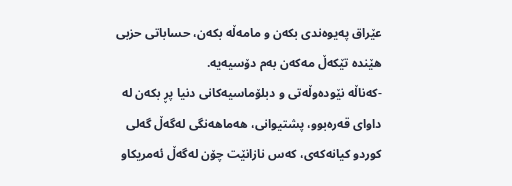عێراق پەیوەندی بكەن و مامەڵە بكەن، حساباتی حزبی هێندە تێكەڵ مەكەن بەم دۆسیەیە.
-كەناڵە نێودەوڵەتی و دبلۆماسیەكانی دنیا پڕ بكەن لە داوای قەرەبوو، پشتیوانی، هەماهەنگی لەگەڵ گەلی كوردو كیانەكەی، كەس نازانێت چۆن لەگەڵ ئەمریكاو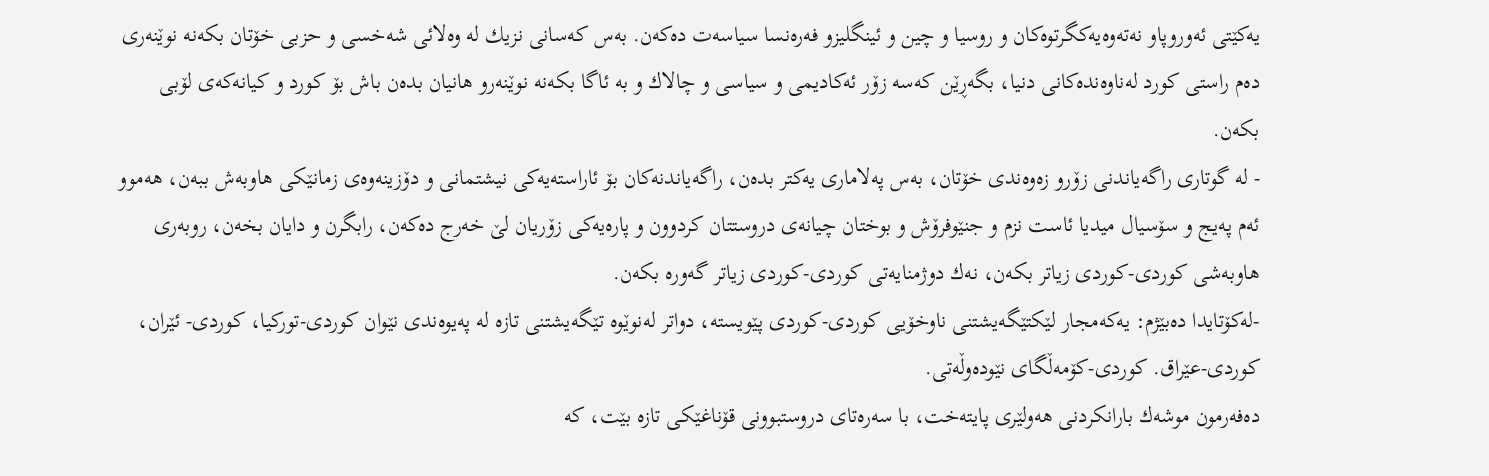یەكێتی ئەوروپاو نەتەوەیەكگرتوەكان و روسیا و چین و ئینگلیزو فەرەنسا سیاسەت دەكەن. بەس كەسانی نزیك لە وەلائی شەخسی و حزبی خۆتان بكەنە نوێنەری دەم راستی كورد لەناوەندەكانی دنیا، بگەڕێن كەسە زۆر ئەكادیمی و سیاسی و چالاك و بە ئاگا بكەنە نوێنەرو هانیان بدەن باش بۆ كورد و كیانەكەی لۆبی بكەن.
- لە گوتاری راگەیاندنی زۆرو زەوەندی خۆتان، بەس پەلاماری یەكتر بدەن، راگەیاندنەكان بۆ ئاراستەیەكی نیشتمانی و دۆزینەوەی زمانێكی هاوبەش ببەن، هەموو ئەم پەیج و سۆسیال میدیا ئاست نزم و جنێوفرۆش و بوختان چیانەی دروستتان كردوون و پارەیەكی زۆریان لێ خەرج دەكەن، رابگرن و دایان بخەن، روبەری هاوبەشی كوردی-كوردی زیاتر بكەن، نەك دوژمنایەتی كوردی-كوردی زیاتر گەورە بكەن.
-لەكۆتایدا دەبێژم: یەكەمجار لێكتێگەیشتنی ناوخۆیی كوردی-كوردی پێویستە، دواتر لەنوێوە تێگەیشتنی تازە لە پەیوەندی نێوان كوردی-توركیا، كوردی- ئێران، كوردی-عێراق. كوردی-كۆمەڵگای نێودەوڵەتی.
دەفەرمون موشەك بارانكردنی هەولێری پایتەخت، با سەرەتای دروستبوونی قۆناغێكی تازە بێت، كە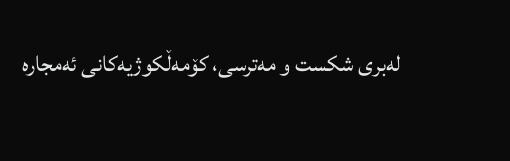لەبری شكست و مەترسی، كۆمەڵكوژیەكانی ئەمجارە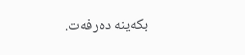بكەینە دەرفەت.